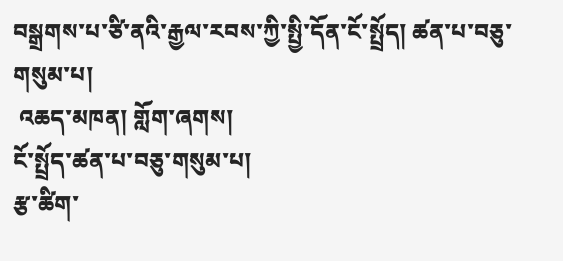བསྒྲགས་པ་ཙི་ནའི་རྒྱལ་རབས་ཀྱི་སྤྱི་དོན་ངོ་སྤྲོད། ཚན་པ་བཅུ་གསུམ་པ།
 འཆད་མཁན། གློག་ཞགས།
ངོ་སྤྲོད་ཚན་པ་བཅུ་གསུམ་པ།
རྩ་ཚིག་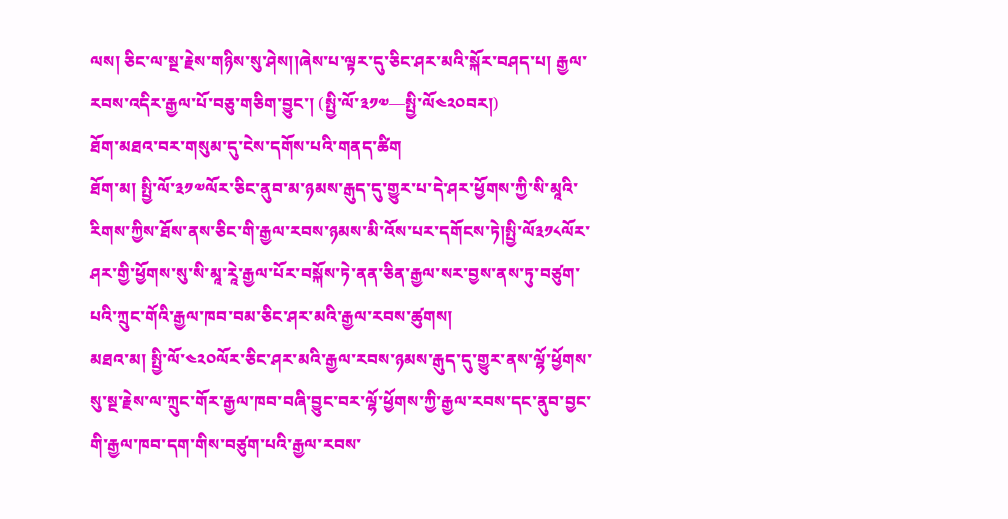ལས། ཅིང་ལ་སྔ་རྗེས་གཉིས་སུ་ཤེས།།ཞེས་པ་ལྟར་དུ་ཅིང་ཤར་མའི་སྐོར་བཤད་པ། རྒྱལ་རབས་འདིར་རྒྱལ་པོ་བཅུ་གཅིག་བྱུང་། (སྤྱི་ལོ་༣༡༧—སྤྱི་ལོ༤༢༠བར།)
ཐོག་མཐའ་བར་གསུམ་དུ་ངེས་དགོས་པའི་གནད་ཚིག
ཐོག་མ། སྤྱི་ལོ་༣༡༧ལོར་ཅིང་ནུབ་མ་ཉམས་རྒུད་དུ་གྱུར་པ་དེ་ཤར་ཕྱོགས་ཀྱི་སི་མཱའི་རིགས་ཀྱིས་ཐོས་ནས་ཅིང་གི་རྒྱལ་རབས་ཉམས་མི་འོས་པར་དགོངས་ཏེ།སྤྱི་ལོ༣༡༨ལོར་ཤར་གྱི་ཕྱོགས་སུ་སི་མཱ་རཱེ་རྒྱལ་པོར་བསྐོས་ཏེ་ནན་ཅིན་རྒྱལ་སར་བྱས་ནས་ཏུ་བཙུག་པའི་ཀྲུང་གོའི་རྒྱལ་ཁབ་བམ་ཅིང་ཤར་མའི་རྒྱལ་རབས་ཚུགས།
མཐའ་མ། སྤྱི་ལོ་༤༢༠ལོར་ཅིང་ཤར་མའི་རྒྱལ་རབས་ཉམས་རྒུད་དུ་གྱུར་ནས་ལྷོ་ཕྱོགས་སུ་སྔ་རྗེས་ལ་ཀྲུང་གོར་རྒྱལ་ཁབ་བཞི་བྱུང་བར་ལྷོ་ཕྱོགས་ཀྱི་རྒྱལ་རབས་དང་ནུབ་བྱང་གི་རྒྱལ་ཁབ་དག་གིས་བཙུག་པའི་རྒྱལ་རབས་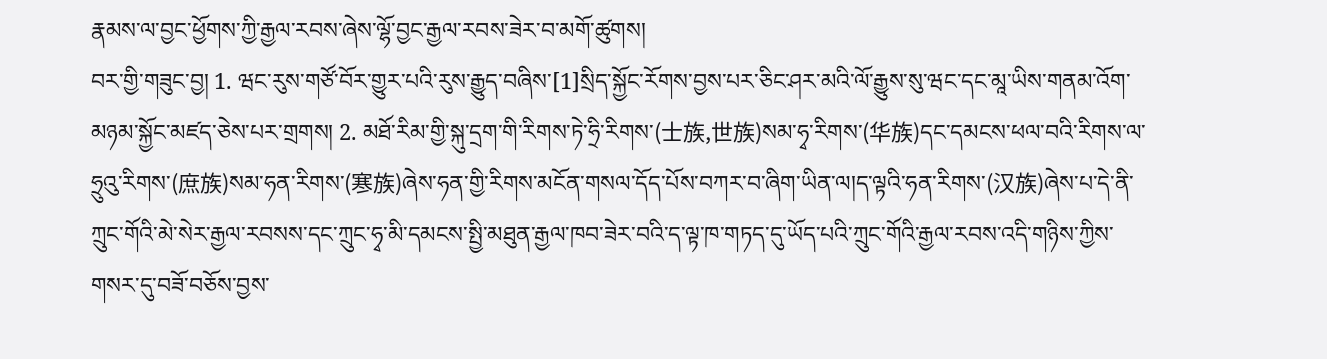རྣམས་ལ་བྱང་ཕྱོགས་ཀྱི་རྒྱལ་རབས་ཞེས་ལྷོ་བྱང་རྒྱལ་རབས་ཟེར་བ་མགོ་ཚུགས།
བར་གྱི་གཟུང་བྱ། 1. ཝང་རུས་གཙོ་བོར་གྱུར་པའི་རུས་རྒྱུད་བཞིས་[1]སྲིད་སྐྱོང་རོགས་བྱས་པར་ཅིང་ཤར་མའི་ལོ་རྒྱུས་སུ་ཝང་དང་མཱ་ཡིས་གནམ་འོག་མཉམ་སྐྱོང་མཛད་ཅེས་པར་གྲགས། 2. མཐོ་རིམ་གྱི་སྐུ་དྲག་གི་རིགས་ཏེ་ཧྲི་རིགས་(士族,世族)སམ་ཧྭ་རིགས་(华族)དང་དམངས་ཕལ་བའི་རིགས་ལ་ཧྲུའུ་རིགས་(庶族)སམ་ཧན་རིགས་(寒族)ཞེས་ཧན་གྱི་རིགས་མངོན་གསལ་དོད་པོས་བཀར་བ་ཞིག་ཡིན་ལ།ད་ལྟའི་ཧན་རིགས་(汉族)ཞེས་པ་དེ་ནི་ཀྲུང་གོའི་མེ་སེར་རྒྱལ་རབསས་དང་ཀྲུང་ཧྭ་མི་དམངས་སྤྱི་མཐུན་རྒྱལ་ཁབ་ཟེར་བའི་ད་ལྟ་ཁ་གཏད་དུ་ཡོད་པའི་ཀྲུང་གོའི་རྒྱལ་རབས་འདི་གཉིས་ཀྱིས་གསར་དུ་བཟོ་བཅོས་བྱས་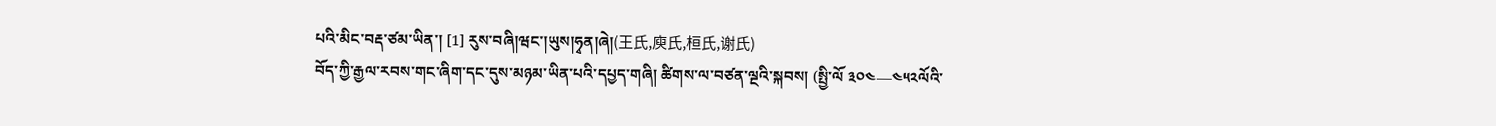པའི་མིང་བརྡ་ཙམ་ཡིན་། [1] རུས་བཞི།ཝང་།ཡུས།ཧྭན།ཞེ།(王氏,庾氏,桓氏,谢氏)
བོད་ཀྱི་རྒྱལ་རབས་གང་ཞིག་དང་དུས་མཉམ་ཡིན་པའི་དཔྱད་གཞི། ཚིགས་ལ་བཙན་ལྔའི་སྐབས། (སྤྱི་ལོ ༣༠༤—༤༥༢ལོའི་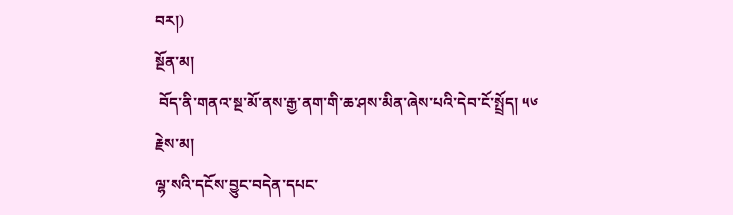བར།)
སྔོན་མ།
 བོད་ནི་གནའ་སྔ་མོ་ནས་རྒྱ་ནག་གི་ཆ་ཤས་མིན་ཞེས་པའི་དེབ་ངོ་སྤྲོད། ༥༦
རྗེས་མ།
ལྷ་སའི་དངོས་བྱུང་བདེན་དཔང་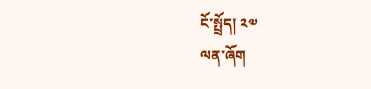ངོ་སྤྲོད། ༢༧
ལན་ཞོག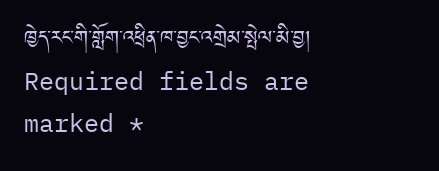ཁྱེད་རང་གི་གློག་འཕྲིན་ཁ་བྱང་འགྲེམ་སྤེལ་མི་བྱ། Required fields are marked *